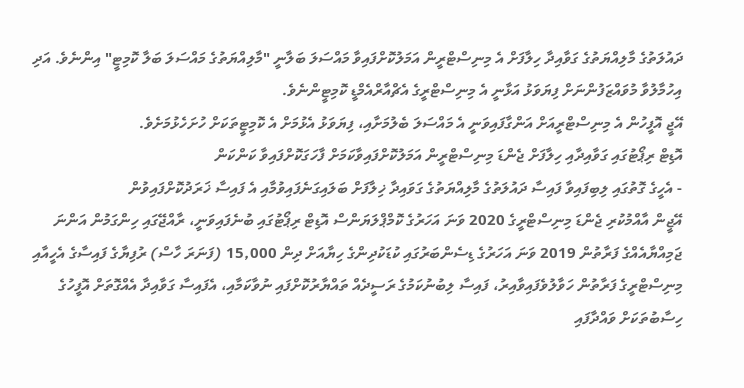ދައުލަތުގެ މާލިއްޔަތުގެ ގަވާއިދާ ހިލާފަށް އެ މިނިސްޓްރީން އަމަލުކޮށްފައިވާ މައްސަލަ ބަލާނީ "މާލިއްޔަތުގެ މައްސަލަ ބަލާ ކޮމިޓީ" އިންނެވެ. އަދި އިހުމާލުވާ މުވައްޒަފުންނަށް ފިޔަވަޅު އަޅާނީ އެ މިނިސްޓްރީގެ އެޗްއާރްއެމްޑީ ކޮމިޓީންނެވެ.
އޭޖީ އޮފީހުން އެ މިނިސްޓްރީއަށް އަންގާފައިވަނީ އެ މައްސަލަ ބެލުމަށާއި، ފިޔަވަޅު އެޅުމަށް އެ ކޮމިޓީތަކަށް ހުށަހެޅުމަށެވެ.
އޮޑިޓް ރިޕޯޓުގައި ގަވާއިދާއި ހިލާފަށް ޖެންޑަ މިނިސްޓްރީން އަމަލުކޮށްފައިވާކަމަށް ފާހަގަކޮށްފައިވާ ކަންކަން
- އެހީގެ ގޮތުގައި ލިބިފައިވާ ފައިސާ ދައުލަތުގެ މާލިއްޔަތުގެ ގަވައިދާ ޚިލާފަށް ބަލައިގަނެފައިވުމާއި އެ ފައިސާ ޚަރަދުކޮށްފައިވުން
އޭޖީން އާއްމުކުރި ޖެންޑަ މިނިސްޓްރީގެ 2020 ވަނަ އަހަރުގެ ކޮމްޕްލަޔަންސް އޮޑިޓް ރިޕޯޓުގައި ބުނެފައިވަނީ، ރާއްޖޭގައި ހިންގަމުން އަންނަ ޖަމިއްޔާއެއްގެ ފަރާތުން 2019 ވަނަ އަހަރުގެ ޑިސެންބަރުގައި ކުޑަކުދިންގެ ހިޔާއަށް ދިން 15,000 (ފަނަރަ ހާސް) ރުފިޔާގެ ފައިސާގެ އެހީއާއި މިނިސްޓްރީގެ ފަރާތުން ހަވާލުވެފައިވާއިރު، ފައިސާ ލިބުނުކަމުގެ ރަސީދެއް ތައްޔާރުކޮށްފައި ނުވާކަމާއި، އެފައިސާ ގަވާއިދާ އެއްގޮތަށް އޮފީހުގެ ހިސާބުތަކަށް ވައްދާފައި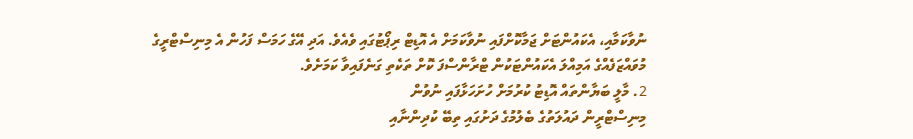ނުވާކަމާއި، އެކައުންޓަށް ޖަމާކޮށްފައި ނުވާކަމަށް އެ އޮޑިޓް ރިޕޯޓުގައި ވެއެވެ. އަދި އޭގެ ހަމަސް ފަހުން އެ މިނިސްޓްރީގެ މުވައްޒަފެއްގެ އަމިއްލަ އެކައުންޓަކުން ޓްރާންސްފަ ކޮށް ތަކެތި ގަނެފައިވާ ކަމަށެވެ.
2. މާލީ ބަޔާންތައް އޮޑިޓު ކުރުމަށް ހުށަހަޅާފައި ނުވުން
މިނިސްޓްރީން ދައުލަތުގެ ބެލުމުގެ ދަށުގައި ތިބޭ ކުދިންނާއި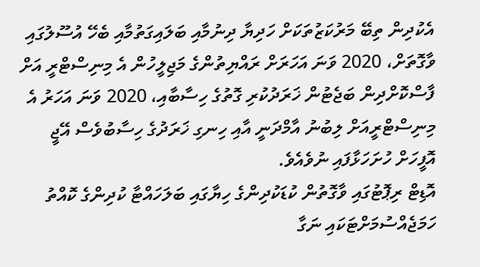އެކުދިން ތިބޭ މަރުކަޒުތަކަށް ހަދިޔާ ދިނުމާއި ބަލައިގަތުމާއި ބެހޭ އުސޫލުގައި ވާގޮތަށް، 2020 ވަނަ އަހަރަށް ރައްޔިތުންގެ މަޖިލީހުން އެ މިނިސްޓްރީ އަށް ފާސްކޮށްދިން ބަޖެޓުން ޚަރަދުކުރި ގޮތުގެ ހިސާބާއި، 2020 ވަނަ އަހަރު އެ މިނިސްޓްރީއަށް ލިބުނު އާމްދަނީ އާއި ހިނގި ޚަރަދުގެ ހިސާބުވެސް އޭޖީ އޮފީހަށް ހުށަހަޅާފައި ނުވެއެވެ.
އޮޑިޓް ރިޕޮޓުގައި ވާގޮތުން ކުޑަކުދިންގެ ހިޔާގައި ބަލަހައްޓާ ކުދިންގެ ކޮއްތު ހަމަޖެއްސުމަށްޓަކައި ނަގާ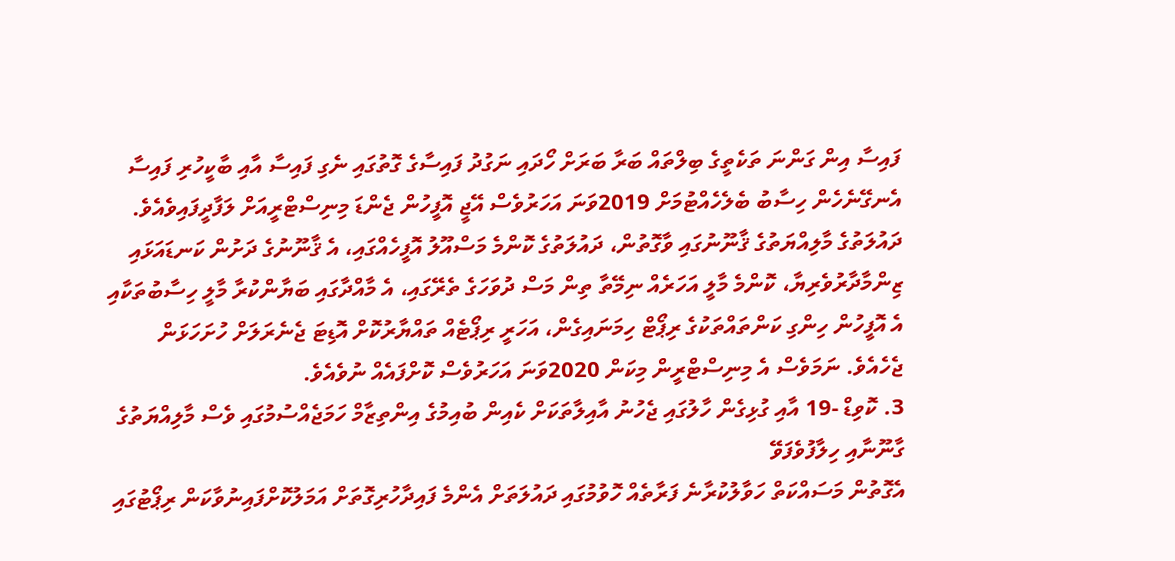ފައިސާ އިން ގަންނަ ތަކެތީގެ ބިލްތައް ބަރާ ބަރަށް ހޯދައި ނަގުދު ފައިސާގެ ގޮތުގައި ނެގި ފައިސާ އާއި ބާކީހުރި ފައިސާ އެނގޭނެހެން ހިސާބު ބެލެހެއްޓުމަށް 2019ވަނަ އަހަރުވެސް އޭޖީ އޮފީހުން ޖެންޑަ މިނިސްޓްރީއަށް ލަފާދީފައިވެއެވެ.
ދައުލަތުގެ މާލިއްޔަތުގެ ޤާނޫނުގައި ވާގޮތުން، ދައުލަތުގެ ކޮންމެ މަސްއޫލު އޮފީހެއްގައި، އެ ޤާނޫނުގެ ދަށުން ކަނޑައަޅައި ޒިންމާދާރުވެރިޔާ، ކޮންމެ މާލީ އަހަރެއް ނިމޭތާ ތިން މަސް ދުވަހަގެ ތެރޭގައި، އެ މާއްދާގައި ބަޔާންކުރާ މާލީ ހިސާބުތަކާއި އެ އޮފީހުން ހިންގި ކަންތައްތަކުގެ ރިޕޯޓް ހިމަނައިގެން، އަހަރީ ރިޕޯޓެއް ތައްޔާރުކޮށް އޮޑިޓަ ޖެނެރަލަށް ހުށަހަޅަން ޖެހެއެވެ. ނަމަވެސް އެ މިނިސްޓްރީން މިކަން 2020ވަނަ އަހަރުވެސް ކޮށްފައެއް ނުވެއެވެ.
3. ކޮވިޑް -19 އާއި ގުޅިގެން ހާލުގައި ޖެހުނު އާއިލާތަކަށް ކެއިން ބުއިމުގެ އިންތިޒާމް ހަމަޖެއްސުމުގައި ވެސް މާލިއްޔަތުގެ ގާނޫނާއި ހިލާފުވެފަވޭ
އެގޮތުން މަސައްކަތް ހަވާލުކުރާނެ ފަރާތެއް ހޮވުމުގައި ދައުލަތަށް އެންމެ ފައިދާހުރިގޮތަށް އަމަލުކޮށްފައިނުވާކަން ރިޕޯޓުގައި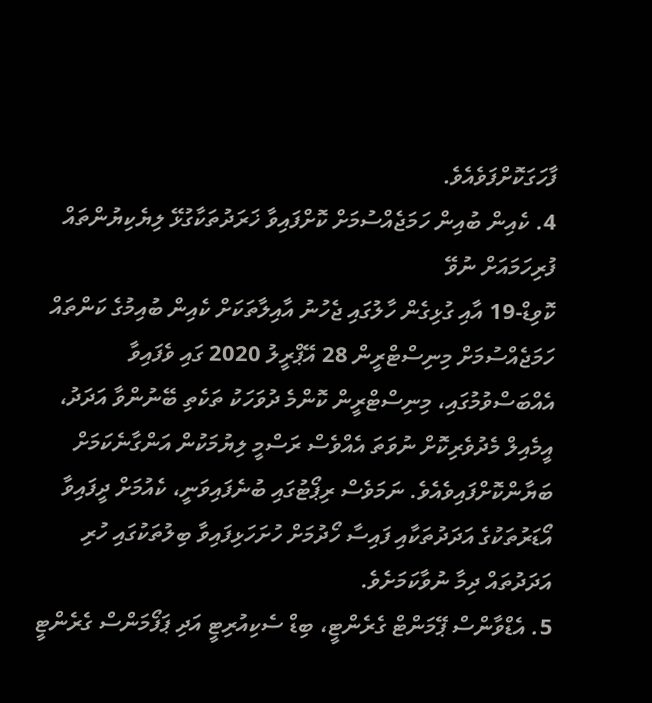ފާހަގަކޮށްފަވެއެވެ.
4. ކެއިން ބުއިން ހަމަޖެއްސުމަށް ކޮށްފައިވާ ޚަރަދުތަކާގުޅޭ ލިޔެކިޔުންތައް ފުރިހަމައަށް ނުވޭ
ކޮވިޑް-19 އާއި ގުޅިގެން ހާލުގައި ޖެހުނު އާއިލާތަކަށް ކެއިން ބުއިމުގެ ކަންތައް ހަމަޖެއްސުމަށް މިނިސްޓްރީން 28 އޭޕްރީލު 2020 ގައި ވެފައިވާ އެއްބަސްވުމުގައި، މިނިސްޓްރީން ކޮންމެ ދުވަހަކު ތަކެތި ބޭނުންވާ އަދަދު، އީމެއިލް މެދުވެރިކޮށް ނުވަތަ އެއްވެސް ރަސްމީ ލިޔުމަކުން އަންގާނެކަމަށް ބަޔާންކޮށްފައިވެއެވެ. ނަމަވެސް ރިޕޯޓުގައި ބުނެފައިވަނީ، ކެއުމަށް ދީފައިވާ އޯޑަރުތަކުގެ އަދަދުތަކާއި ފައިސާ ހޯދުމަށް ހުށަހަޅިފައިވާ ބިލުތަކުގައި ހުރި އަދަދުތައް ދިމާ ނުވާކަމަށެވެ.
5. އެޑްވާންސް ޕޭމަންޓް ގެރެންޓީ، ބިޑް ސެކިއުރިޓީ އަދި ޕަފޯމަންސް ގެރެންޓީ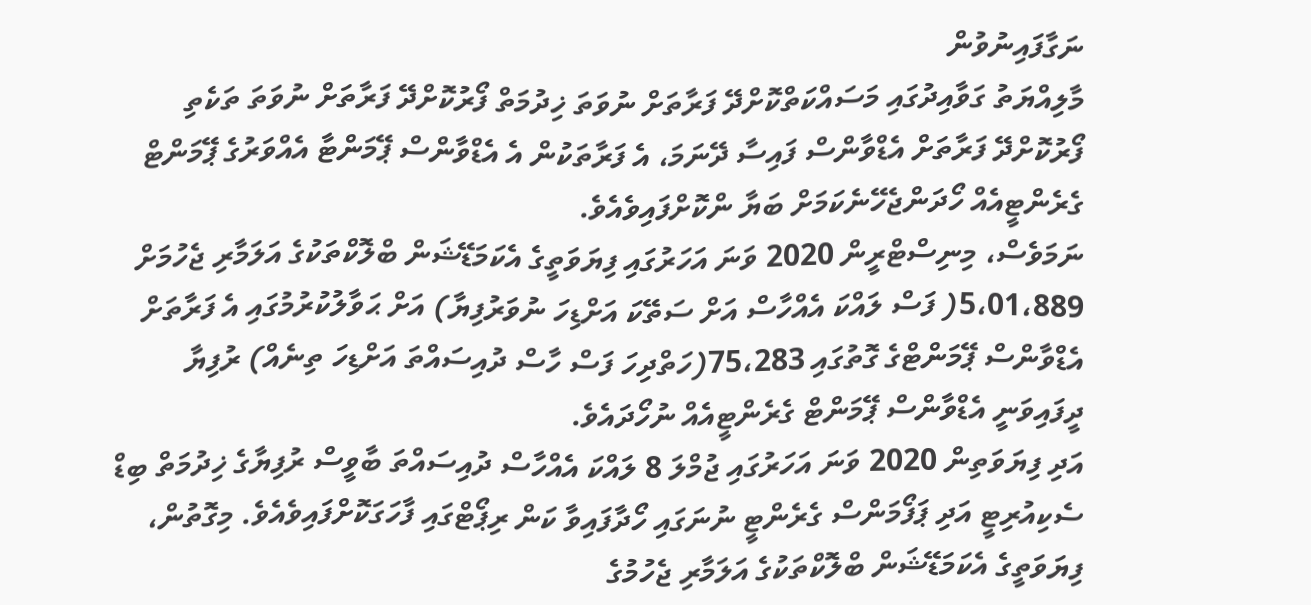ނަގާފައިނުވުން
މާލިއްޔަތު ގަވާއިދުގައި މަސައްކަތްކޮށްދޭ ފަރާތަށް ނުވަތަ ޚިދުމަތް ފޯރުކޮށްދޭ ފަރާތަށް ނުވަތަ ތަކެތި ފޯރުކޮށްދޭ ފަރާތަށް އެޑްވާންސް ފައިސާ ދޭނަމަ، އެ ފަރާތަކުން އެ އެޑްވާންސް ޕޭމަންޓާ އެއްވަރުގެ ޕޭމަންޓް ގެރެންޓީއެއް ހޯދަންޖެހޭނެކަމަށް ބަޔާ ންކޮށްފައިވެއެވެ.
ނަމަވެސް، މިނިސްޓްރީން 2020 ވަނަ އަހަރުގައި ފިޔަވަތީގެ އެކަމަޑޭޝަން ބްލޮކްތަކުގެ އަލަމާރި ޖެހުމަށް 5،01،889( ފަސް ލައްކަ އެއްހާސް އަށް ސަތޭކަ އަށްޑިހަ ނުވަރުފިޔާ) އަށް ޙަވާލުކުރުމުގައި އެ ފަރާތަށް އެޑްވާންސް ޕޭމަންޓްގެ ގޮތުގައި 75،283(ހަތްދިހަ ފަސް ހާސް ދުއިސައްތަ އަށްޑިހަ ތިނެއް) ރުފިޔާ ދީފައިވަނީ އެޑްވާންސް ޕޭމަންޓް ގެރެންޓީއެއް ނުހޯދައެވެ.
އަދި ފިޔަވަތިން 2020 ވަނަ އަހަރުގައި ޖުމްލަ 8 ލައްކަ އެއްހާސް ދުއިސައްތަ ބާވީސް ރުފިޔާގެ ޚިދުމަތް ބިޑް ސެކިއުރިޓީ އަދި ޕަފޯމަންސް ގެރެންޓީ ނުނަގައި ހޯދާފައިވާ ކަން ރިޕޯޓްގައި ފާހަގަކޮށްފައިވެއެވެ. މިގޮތުން، ފިޔަވަތީގެ އެކަމަޑޭޝަން ބްލޮކްތަކުގެ އަލަމާރި ޖެހުމުގެ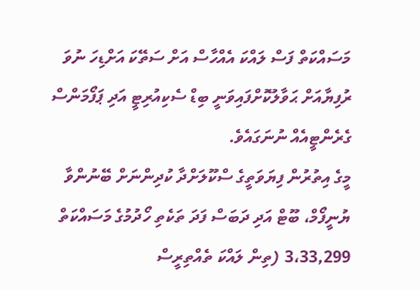މަސައްކަތް ފަސް ލައްކަ އެއްހާސް އަށް ސަތޭކަ އަށްޑިހަ ނުވަ ރުފިޔާއަށް ޙަވާލުކޮށްފައިވަނީ ބިޑް ސެކިއުރިޓީ އަދި ޕަފޯމަންސް ގެރެންޓީއެއް ނުނަގައެވެ.
މީގެ އިތުރުން ފިޔަވަތީގެ ސްކޫލަށްދާ ކުދިންނަށް ބޭނުންވާ ޔުނީފޯމް، ބޫޓް އަދި ދަބަސް ފަދަ ތަކެތި ހޯދުމުގެ މަސައްކަތް 3،33,299 (ތިން ލައްކަ ތެއްތިރީސް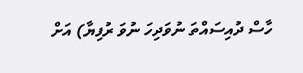ހާސް ދުއިސައްތަ ނުވަދިހަ ނުވަ ރުފިޔާ) އަށް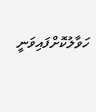ހަވާލުކޮށްފައިވަނީ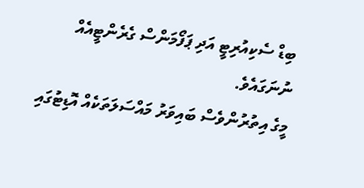ބިޑް ސެކިއުރިޓީ އަދި ޕަފޯމަންސް ގެރެންޓީއެއް ނުނަގައެވެ.
މީގެ އިތުރުންވެސް ބައިވަރު މައްސަލަތަކެއް އޮޑިޓުގައި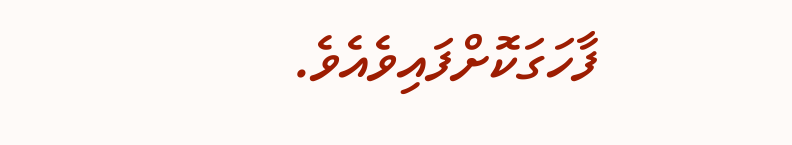ފާހަގަކޮށްފައިވެއެވެ.